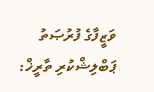ވަޒީފާގެ ފުރުޞަތު
ޕަބްލިޝްކުރި ތާރީޚް: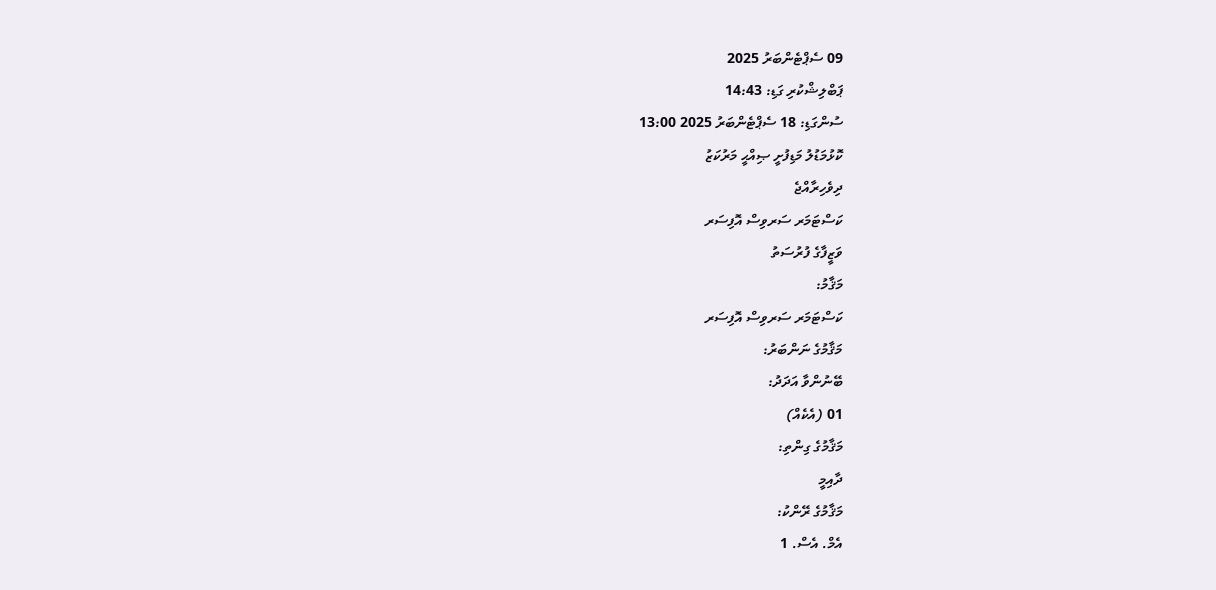09 ސެޕްޓެންބަރު 2025
ޕަބްލިޝްކުރި ގަޑި: 14:43
ސުންގަޑި: 18 ސެޕްޓެންބަރު 2025 13:00
ކޮޅުމަޑުލު މަޑިފުށީ ޞިއްޙީ މަރުކަޒު
ދިވެހިރާއްޖެ
ކަސްޓަމަރ ސަރވިސް އޮފިސަރ
ވަޒީފާގެ ފުރުސަތު
މަޤާމު:
ކަސްޓަމަރ ސަރވިސް އޮފިސަރ
މަޤާމުގެ ނަންބަރު:
ބޭނުންވާ އަދަދު:
01 (އެކެއް)
މަޤާމުގެ ގިންތި:
ދާއިމީ
މަޤާމުގެ ރޭންކު:
އެމް. އެސް. 1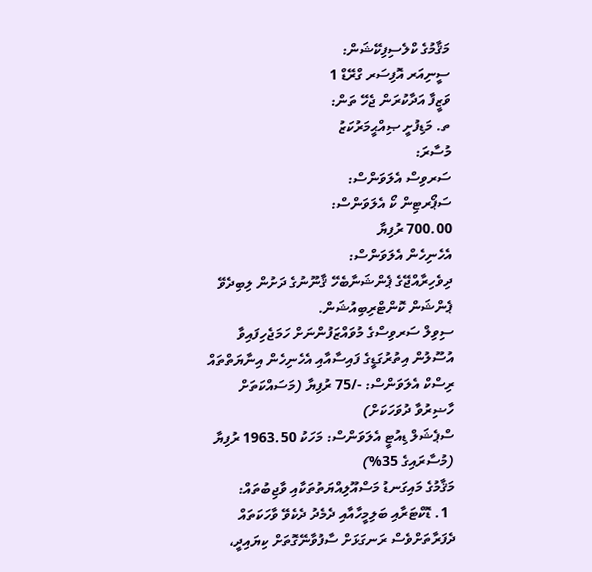މަޤާމުގެ ކްލެސިފިކޭޝަން:
ސީނިއަރ އޮފިސަރ ގްރޭޑް 1
ވަޒީފާ އަދާކުރަން ޖެހޭ ތަން:
ތ. މަޑިފުށީ ޞިއްޙީމަރުކަޒު
މުސާރަ:
ސަރވިސް އެލަވަންސް:
ސަޕޯރޓިން ކޯ އެލަވަންސް:
700.00 ރުފިޔާ
އެހެނިހެން އެލަވަންސް:
ދިވެހިރާއްޖޭގެ ޕެންޝަނާބެހޭ ޤާނޫނުގެ ދަށުން ލިބިދެވޭ ޕެންޝަން ކޮންޓްރިބިއުޝަން.
ސިވިލް ސަރވިސްގެ މުވައްޒަފުންނަށް ހަމަޖެހިފައިވާ އުސޫލުން އިތުރުގަޑީގެ ފައިސާއާއި އެހެނިހެން އިނާޔަތްތައް
ރިސްކް އެލަވަންސް: -/75 ރުފިޔާ (މަސައްކަތަށް ހާޟިރުވާ ދުވަހަކަށް)
ސްޕެޝަލް ޑިއުޓީ އެލަވަންސް: މަހަކު 1963.50 ރުފިޔާ (މުސާރައިގެ 35%)
މަޤާމުގެ މައިގަނޑު މަސްއޫލިއްޔަތުތަކާއި ވާޖިބުތައް:
  1. ޑޮކްޓަރާއި ބަލިމީހާއާއި ދެމެދު ދެކެވޭ ވާހަކަތައް ދެފަރާތަށްވެސް ރަނގަޅަށް ސާފުވާނޭގޮތަށް ކިޔައިދީ،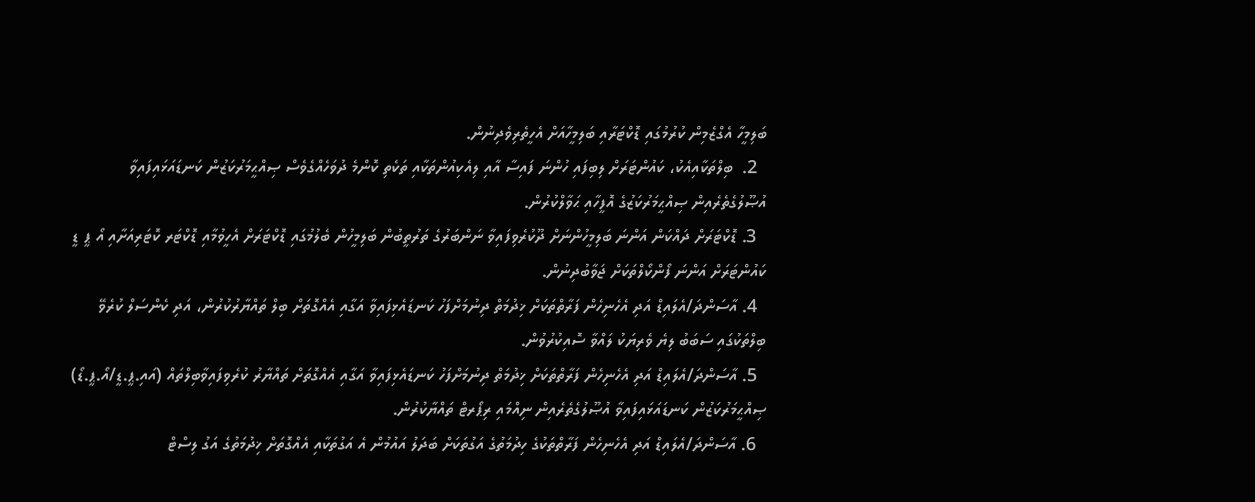ބަލިމީހާ އެގްޒެމިން ކުރުމުގައި ޑޮކްޓަރާއި ބަލިމީހާއަށް އެހީތެރިވެދިނުން.
  2.  ބިލްތަކާއިއެކު، ކައުންޓަރަށް ލިބިފައި ހުންނަ ފައިސާ އާއި ލިއެކިއުންތަކާއި ތަކެތި ކޮންމެ ދުވަހެއްގެވެސް ޞިއްޙީމަރުކަޒުން ކަނޑައަޅައިފައިވާ އުޞޫލުގެތެރެއިން ޞިއްޙީމަރުކަޒުގެ އޮފީހާއި ޙަވާލްކުރުން.
  3. ޑޮކްޓަރަށް ދައްކަން އަންނަ ބަލިމީހުންނަށް ދޫކުރެވިފައިވާ ނަންބަރުގެ ތަރުތީބުން ބަލިމީހުން ބެލުމުގައި ޑޮކްޓަރަށް އެހީވުމާއި ޑޮކްޓަރ ކޮޓަރިއަށާއި އޯ ޕީ ޑީ ކައުންޓަރަށް އަންނަ ފޯންކޯލްތަކަށް ޖަވާބުދިނުން.
  4. އާސަންދަ/އެލައިޑް އަދި އެހެނިހެން ފަރާތްތަކަށް ޚިދުމަތް ދިނުމަށްފަހު ކަނޑައެޅިފައިވާ އަގާއި އެއްގޮތަށް ބިލް ތައްޔާރުކުރުން، އަދި ކެންސަލް ކުރެވޭ ބިލްތަކުގައި ސަބަބު ލިޔެ ވެރިޔަކު ލައްވާ ސޮއިކުރުވުން.
  5. އާސަންދަ/އެލައިޑް އަދި އެހެނިހެން ފަރާތްތަކަށް ޚިދުމަތް ދިނުމަށްފަހު ކަނޑައެޅިފައިވާ އަގާއި އެއްގޮތަށް ތައްޔާރު ކުރެވިފައިވާބިލްތައް (އައި.ޕީ.ޑީ/އޯ.ޕީ.ޑޯ) ޞިއްޙީމަރުކަޒުން ކަނޑައަޅައިފައިވާ އުޞޫލުގެތެރެއިން ނިއްމައި ރިޕޯރޓް ތައްޔާކުރުން.
  6. އާސަންދަ/އެލައިޑް އަދި އެހެނިހެން ފަރާތްތަކުގެ ހިދުމަތުގެ އަގުތަކަށް ބަދަލު އައުމުން އެ އަގުތަކާއި އެއްގޮތަށް ޚިދުމަތުގެ އަގު ލިސްޓް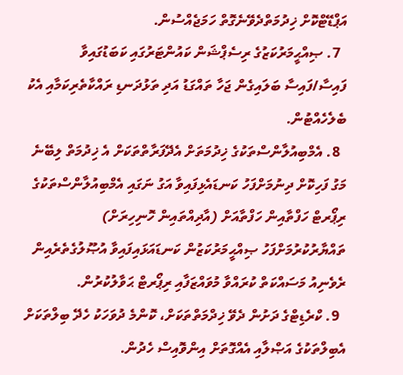އަޕްޑޭޓްކޮށް ޚިދުމަތްދެވޭނެގޮތް ހަމަޖެއްސުން.
  7. ޞިއްޙީމަރުކަޒުގެ ރިސެޕްޝަން ކައުންޓަރުގައި ކަބަޑުގައިވާ ފައިސާ/ފައިސާ ބަލައިގެން ޖަހާ ތައްގަޑު އަދި ތަޅުދަނޑި ރައްކާތެރިކަމާއި އެކު ބެލެހެއްޓުން.
  8. އެމްބިއުލާންސްތަކުގެ ޚިދުމަތަށް އެދޭފަރާތްތަކަށް އެ ޚިދުމަތް ލިބޭނެ މަގު ފަހިކޮށް ދިނުމަށްފަހު ކަނޑައެޅިފައިވާ އަގު ނަގައި އެމްބިއުލާންސްތަކުގެ ރިޕޯރޓް ހަފްތާއިން ހަފްތާއަށް (އާދިއްތައިން ހޮނިހިރަށް) ތައްޔާރުކުރުމަށްފަހު ޞިއްޙީމަރުކަޒުން ކަނޑައަޅައިފައިވާ އުޞޫލުގެތެރެއިން ރެވެނިއު މަސައްކަތް ކުރައްވާ މުވައްޒަފާއި ރިޕޯރޓް ޙަވާލުކުރުން.
  9. ކްރެޑިޓްގެ ދަށުން ދެވޭ ޚިދްމަތްތަކަށް، ކޮންމެ ދުވަހަކު ހެދޭ ބިލްތަކަށް އެބިލްތަކުގެ އަޞްލާއި އެއްގޮތަށް އިންވޮއިސް ހެދުން.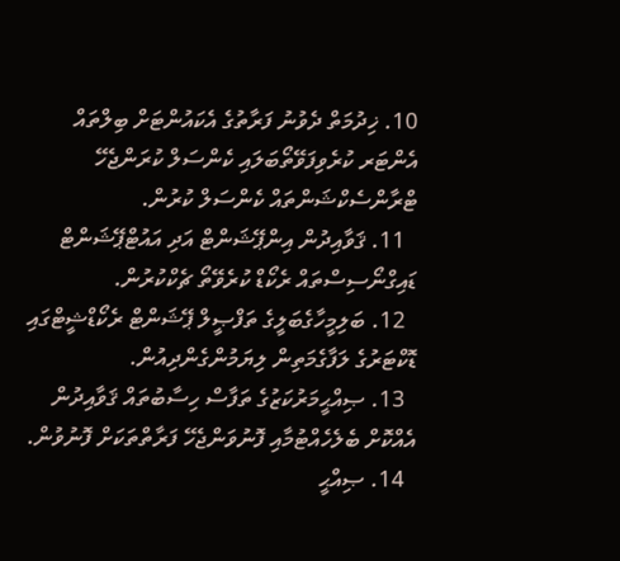10. ޚިދުމަތް ދެވުނު ފަރާތުގެ އެކައުންޓަށް ބިލްތައް އެންޓަރ ކުރެވިފަވޭތޯބަލައި ކެންސަލް ކުރަންޖެހޭ ޓްރާންސެކްޝަންތައް ކެންސަލް ކުރުން.
  11. ޤަވާއިދުން އިންޕޭޝަންޓް އަދި އައުޓްޕޭޝަންޓް ޑައިގްނޯސިސްތައް ރެކޯޑް ކުރެވޭތޯ ޗެކްކުރުން.
  12. ބަލިމީހާގެބަލީގެ ތަފްޞީލް ޕޭޝަންޓް ރެކޯޑްޝީޓްގައި ޑޮކްޓަރުގެ ލަފާގެމަތިން ލިޔަމުންގެންދިއުން.
  13. ޞިއްޙީމަރުކަޒުގެ ތަފާސް ހިސާބުތައް ޤަވާއިދުން އެއްކޮށް ބެލެހެއްޓުމާއި ފޮނުވަންޖެހޭ ފަރާތްތަކަށް ފޮނުވުން.
  14. ޞިއްޙީ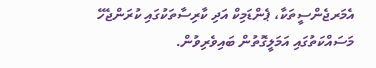އެމަރޖެންސީތަކާ، ޕެންޑަމިކް އަދި ކާރިސާތަކުގައި ކުރަންޖެހޭ މަސައްކަތުގައި އަމަލީގޮތުން ބައިވެރިވުން.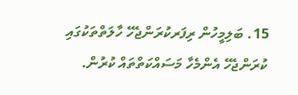15. ބަލިމީހުން ރިފަރކުރަންޖެހޭ ހާލަތްތަކުގައި ކުރަންޖެހޭ އެންމެހާ މަސައްކަތްތައް ކުރުން.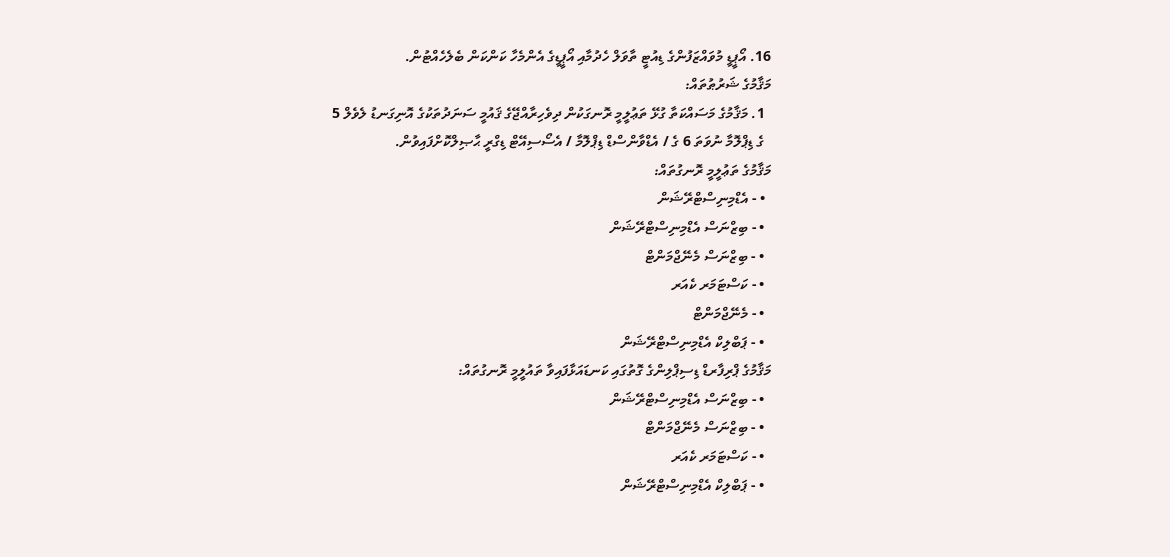16. އޯޕީޑީ މުވައްޒަފުންގެ ޑިއުޓީ ތާވަލް ހެދުމާއި އޯޕީޑީގެ އެންމެހާ ކަންކަން ބެލެހެއްޓުން.
މަޤާމުގެ ޝަރުޠުތައް:
  1. މަޤާމުގެ މަސައްކަތާ ގުޅޭ ތަޢުލީމީ ރޮނގަކުން ދިވެހިރާއްޖޭގެ ޤައުމީ ސަނަދުތަކުގެ އޮނިގަނޑު ލެވެލް 5
  ގެ ޑިޕްލޮމާ ނުވަތަ 6 ގެ / އެޑްވާންސްޑް ޑިޕްލޮމާ / އެސޯސިއޭޓް ޑިގްރީ ޙާޞިލްކޮށްފައިވުން.
މަޤާމުގެ ތަޢުލީމީ ރޮނގުތައް:
  • - އެޑްމިނިސްޓްރޭޝަން
  • - ބިޒްނަސް އެޑްމިނިސްޓްރޭޝަން
  • - ބިޒްނަސް މެނޭޖްމަންޓް
  • - ކަސްޓަމަރ ކެއަރ
  • - މެނޭޖްމަންޓް
  • - ޕަބްލިކް އެޑްމިނިސްޓްރޭޝަން
މަޤާމުގެ ޕްރިފާރޑް ޑިސިޕްލިންގެ ގޮތުގައި ކަނޑައަޅާފައިވާ ތައުލީމީ ރޮނގުތައް:
  • - ބިޒްނަސް އެޑްމިނިސްޓްރޭޝަން
  • - ބިޒްނަސް މެނޭޖްމަންޓް
  • - ކަސްޓަމަރ ކެއަރ
  • - ޕަބްލިކް އެޑްމިނިސްޓްރޭޝަން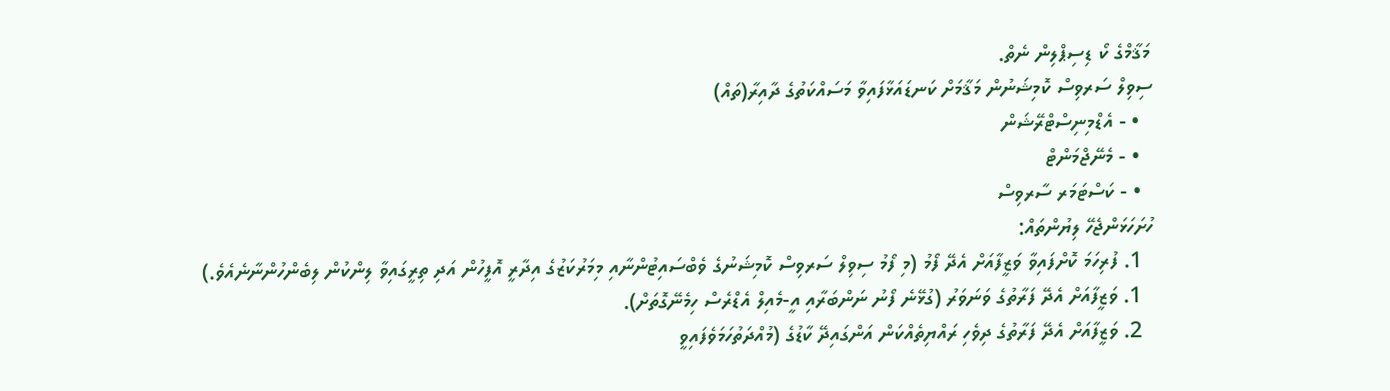މަޤާމްގެ ކޯ ޑިސިޕްލިން ނެތް.
ސިވިލް ސަރވިސް ކޮމިޝަނުން މަޤާމަށް ކަނޑައަޅާފައިވާ މަސައްކަތުގެ ދާއިރާ(ތައް)
  • - އެޑްމިނިސްޓްރޭޝަން
  • - މެނޭޖްމަންޓް
  • - ކަސްޓަމަރ ސާރވިސް
ހުށަހަޅަންޖެހޭ ލިޔުންތައް:
  1. ފުރިހަމަ ކޮށްފައިވާ ވަޒީފާއަށް އެދޭ ފޯމު (މި ފޯމު ސިވިލް ސަރވިސް ކޮމިޝަނުގެ ވެބްސައިޓުންނާއި މިމަރުކަޒުގެ އިދާރީ އޮފީހުން އަދި ތިރީގައިވާ ލިންކުން ލިބެންހުންނާނެއެވެ.)
  1. ވަޒީފާއަށް އެދޭ ފަރާތުގެ ވަނަވަރު (ގުޅޭނެ ފޯނު ނަންބަރާއި އީ-މެއިލް އެޑްރެސް ހިމެނޭގޮތަށް).
  2. ވަޒީފާއަށް އެދޭ ފަރާތުގެ ދިވެހި ރައްޔިތެއްކަން އަންގައިދޭ ކާޑުގެ (މުއްދަތުހަމަވެފައިވީ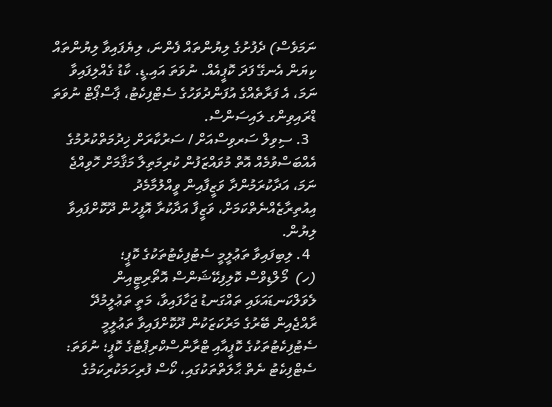ނަމަވެސް) ދެފުށުގެ ލިޔުންތައް ފެންނަ، ލިޔެފައިވާ ލިޔުންތައް ކިޔަން އެނގޭ ފަދަ ކޮޕީއެއް. ނުވަތަ އައި.ޑީ. ކާޑު ގެއްލިފައިވާ ނަމަ، އެ ފަރާތެއްގެ އުފަންދުވަހުގެ ސެޓްފިކެޓު، ޕާސްޕޯޓް ނުވަތަ ޑްރައިވިންގ ލައިސަންސް.
  3. ސިވިލް ސަރވިސްއަށް / ސަރުކާރަށް ޚިދުމަތްކުރުމުގެ އެއްބަސްވުމެއް އޮތް މުވައްޒަފުން ކުރިމަތިލާ މަޤާމަށް ހޮވިއްޖެ ނަމަ، އަދާކުރަމުންދާ ވަޒީފާއިން ވީއްލުމާމެދު އިއުތިރާޒެއްނެތްކަމަށް، ވަޒީފާ އަދާކުރާ އޮފީހުން ދޫކޮށްފައިވާ ލިޔުން.
  4. ލިބިފައިވާ ތަޢުލީމީ ސެޓުފިކެޓުތަކުގެ ކޮޕީ؛
(ހ)  މޯލްޑިވްސް ކޮލިފިކޭޝަންސް އޮތޯރިޓީއިން ލެވަލްކަނޑައަޅައި ތައްގަނޑު ޖަހާފައިވާ، މަތީ ތަޢުލީމުދޭ ރާއްޖެއިން ބޭރުގެ މަރުކަޒަކުން ދޫކޮށްފައިވާ ތަޢުލީމީ ސެޓުފިކެޓުތަކުގެ ކޮޕީއާއި ޓްރާންސްކްރިޕްޓުގެ ކޮޕީ؛ ނުވަތަ: ސެޓްފިކެޓު ނެތް ޙާލަތްތަކުގައި، ކޯސް ފުރިހަމަކުރިކަމުގެ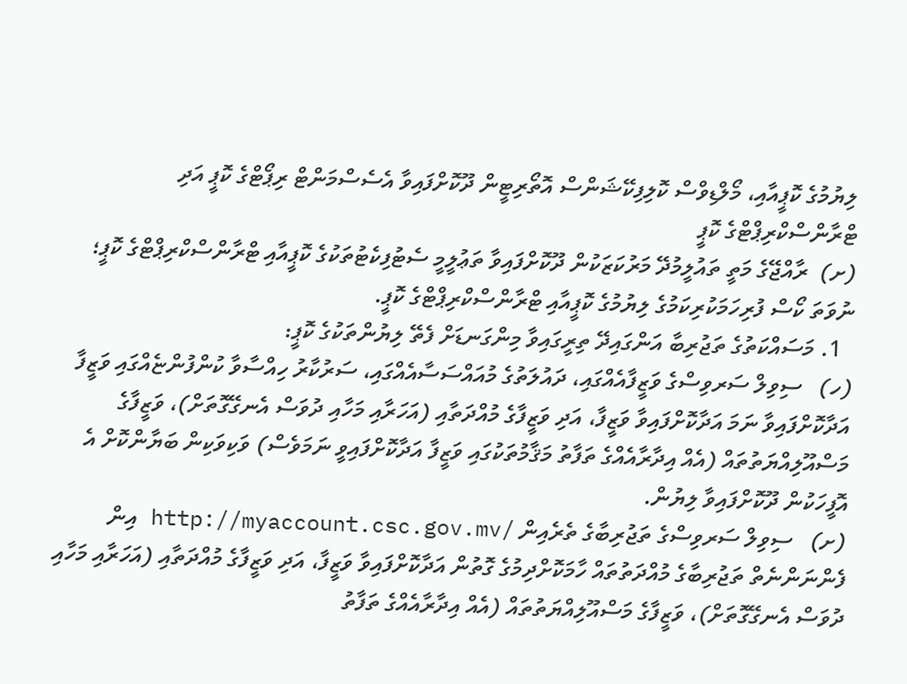ލިޔުމުގެ ކޮޕީއާއި، މޯލްޑިވްސް ކޮލިފިކޭޝަންސް އޮތޯރިޓީން ދޫކޮށްފައިވާ އެސެސްމަންޓް ރިޕޯޓްގެ ކޮޕީ އަދި ޓްރާންސްކްރިޕްޓްގެ ކޮޕީ
(ށ)  ރާއްޖޭގެ މަތީ ތައުލީމުދޭ މަރުކަޒަކުން ދޫކޮށްފައިވާ ތަޢުލީމީ ސެޓުފިކެޓުތަކުގެ ކޮޕީއާއި ޓްރާންސްކްރިޕްޓްގެ ކޮޕީ؛ ނުވަތަ ކޯސް ފުރިހަމަކުރިކަމުގެ ލިޔުމުގެ ކޮޕީއާއި ޓްރާންސްކްރިޕްޓްގެ ކޮޕީ.
  1. މަސައްކަތުގެ ތަޖުރިބާ އަންގައިދޭ ތިރީގައިވާ މިންގަނޑަށް ފެތޭ ލިޔުންތަކުގެ ކޮޕީ:
(ހ)   ސިވިލް ސަރވިސްގެ ވަޒީފާއެއްގައި، ދައުލަތުގެ މުއައްސަސާއެއްގައި، ސަރުކާރު ހިއްސާވާ ކުންފުންޏެއްގައި ވަޒީފާ އަދާކޮށްފައިވާ ނަމަ އަދާކޮށްފައިވާ ވަޒީފާ، އަދި ވަޒީފާގެ މުއްދަތާއި (އަހަރާއި މަހާއި ދުވަސް އެނގޭގޮތަށް)، ވަޒީފާގެ މަސްއޫލިއްޔަތުތައް (އެއް އިދާރާއެއްގެ ތަފާތު މަޤާމުތަކުގައި ވަޒީފާ އަދާކޮށްފައިވީ ނަމަވެސް) ވަކިވަކިން ބަޔާންކޮށް އެ އޮފީހަކުން ދޫކޮށްފައިވާ ލިޔުން.
(ށ)   ސިވިލް ސަރވިސްގެ ތަޖުރިބާގެ ތެރެއިން /http://myaccount.csc.gov.mv އިން ފެންނަންނެތް ތަޖުރިބާގެ މުއްދަތުތައް ހާމަކޮށްދިމުގެ ގޮތުން އަދާކޮށްފައިވާ ވަޒީފާ، އަދި ވަޒީފާގެ މުއްދަތާއި (އަހަރާއި މަހާއި ދުވަސް އެނގޭގޮތަށް)، ވަޒީފާގެ މަސްއޫލިއްޔަތުތައް (އެއް އިދާރާއެއްގެ ތަފާތު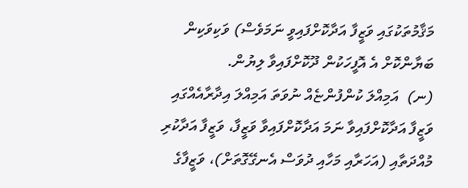މަޤާމުތަކުގައި ވަޒީފާ އަދާކޮށްފައިވީ ނަމަވެސް) ވަކިވަކިން ބަޔާންކޮށް އެ އޮފީހަކުން ދޫކޮށްފައިވާ ލިޔުން.
(ނ)  އަމިއްލަ ކުންފުންޏެއް ނުވަތަ އަމިއްލަ އިދާރާއެއްގައި ވަޒީފާ އަދާކޮށްފައިވާ ނަމަ އަދާކޮށްފައިވާ ވަޒީފާ، ވަޒީފާ އަދާކުރި މުއްދަތާއި (އަހަރާއި މަހާއި ދުވަސް އެނގޭގޮތަށް)، ވަޒީފާގެ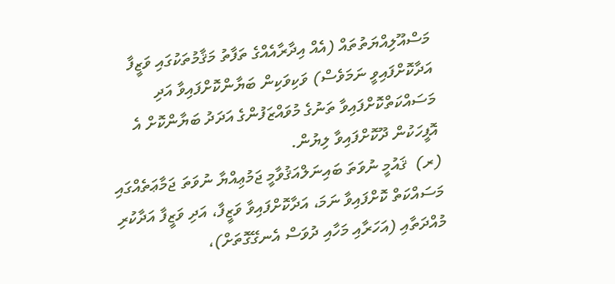މަސްއޫލިއްޔަތުތައް (އެއް އިދާރާއެއްގެ ތަފާތު މަޤާމުތަކުގައި ވަޒީފާ އަދާކޮށްފައިވީ ނަމަވެސް) ވަކިވަކިން ބަޔާންކޮށްފައިވާ އަދި މަސައްކަތްކޮށްފައިވާ ތަނުގެ މުވައްޒަފުންގެ އަދަދު ބަޔާންކޮށް އެ އޮފީހަކުން ދޫކޮށްފައިވާ ލިޔުން.
(ރ)  ޤައުމީ ނުވަތަ ބައިނަލްއަޤުވާމީ ޖަމުޢިއްޔާ ނުވަތަ ޖަމާޢަތެއްގައި މަސައްކަތް ކޮށްފައިވާ ނަމަ، އަދާކޮށްފައިވާ ވަޒީފާ، އަދި ވަޒީފާ އަދާކުރި މުއްދަތާއި (އަހަރާއި މަހާއި ދުވަސް އެނގޭގޮތަށް)،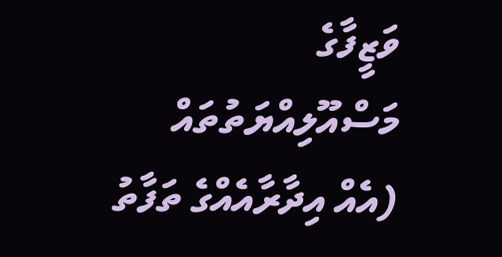ވަޒީފާގެ މަސްއޫލިއްޔަތުތައް (އެއް އިދާރާއެއްގެ ތަފާތު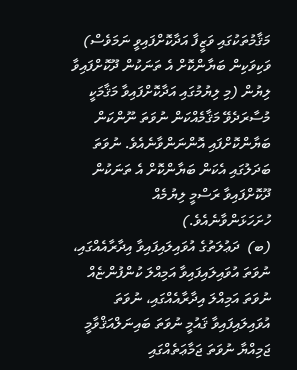މަޤާމުތަކުގައި ވަޒީފާ އަދާކޮށްފައިވީ ނަމަވެސް) ވަކިވަކިން ބަޔާންކޮށް އެ ތަނަކުން ދޫކޮށްފައިވާ ލިޔުން (މި ލިޔުމުގައި އަދާކޮށްފައިވާ މަޤާމަކީ މުސާރަދެވޭ މަޤާމެއްކަން ނުވަތަ ނޫންކަން ބަޔާންކޮށްފައި އޮންނަންވާނެއެވެ. ނުވަތަ ބަދަލުގައި އެކަން ބަޔާންކޮށް އެ ތަނަކުން ދޫކޮށްފައިވާ ރަސްމީ ލިޔުމެއް ހުށަހަޅަންވާނެއެވެ.)
(ބ)  ދަޢުލަތުގެ އުވައިލައިފައިވާ އިދާރާއެއްގައި، ނުވަތަ އުވައިލައިފައިވާ އަމިއްލަ ކުންފުންޏެއް ނުވަތަ އަމިއްލަ އިދާރާއެއްގައި، ނުވަތަ އުވައިލައިފައިވާ ޤައުމީ ނުވަތަ ބައިނަލްއަޤްވާމީ ޖަމިއްޔާ ނުވަތަ ޖަމާޢަތެއްގައި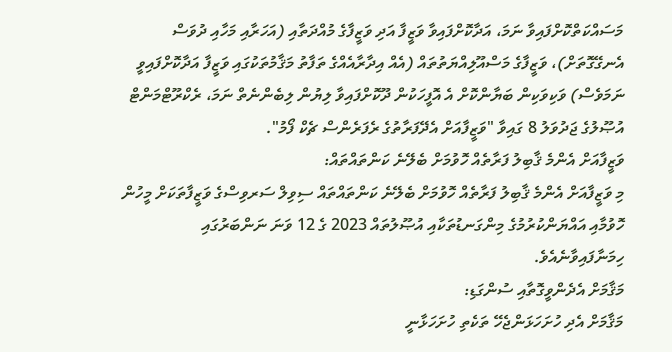މަސައްކަތްކޮށްފައިވާ ނަމަ، އަދާކޮށްފައިވާ ވަޒީފާ އަދި ވަޒީފާގެ މުއްދަތާއި (އަހަރާއި މަހާއި ދުވަސް އެނގޭގޮތަށް)، ވަޒީފާގެ މަސްއޫލިއްޔަތުތައް (އެއް އިދާރާއެއްގެ ތަފާތު މަޤާމުތަކުގައި ވަޒީފާ އަދާކޮށްފައިވީ ނަމަވެސް) ވަކިވަކިން ބަޔާންކޮށް އެ އޮފީހަކުން ދޫކޮށްފައިވާ ލިޔުން ލިބެންނެތް ނަމަ، ރެކްރޫޓްމަންޓް އުޞޫލުގެ ޖަދުވަލު 8 ގައިވާ "ވަޒީފާއަށް އެދޭފަރާތުގެ ރެފަރެންސް ޗެކް ފޯމު".
ވަޒީފާއަށް އެންމެ ޤާބިލު ފަރާތެއް ހޮވުމަށް ބެލޭނެ ކަންތައްތައް:
މި ވަޒީފާއަށް އެންމެ ޤާބިލު ފަރާތެއް ހޮވުމަށް ބެލޭނެ ކަންތައްތައް ސިވިލް ސަރވިސްގެ ވަޒީފާތަކަށް މީހުން ހޮވުމާއި އައްޔަންކުރުމުގެ މިންގަނޑުތަކާއި އުޞޫލުތައް 2023 ގެ 12 ވަނަ ނަންބަރުގައި ހިމަނާފައިވާނެއެވެ.
މަޤާމަށް އެދެންވީގޮތާއި ސުންގަޑި:
މަޤާމަށް އެދި ހުށަހަޅަންޖެހޭ ތަކެތި ހުށަހަޅާނީ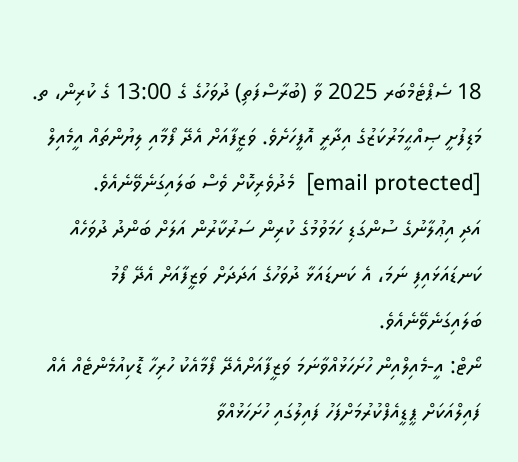18 ސެޕްޓެމްބަރ 2025 ވާ (ބުރާސްފަތި) ދުވަހުގެ ގެ 13:00 ގެ ކުރިން، ތ. މަޑިފުށީ ޞިއްޙީމަރުކަޒުގެ އިދާރީ އޮފީހަށެވެ. ވަޒީފާއަށް އެދޭ ފޯމާއި ލިޔުންތައް އީމެއިލް [email protected]  މެދުވެރިކޮށް ވެސް ބަލައިގަނެވޭނެއެވެ.
އަދި އިޢުލާނުގެ ސުންގަޑި ހަމަވުމުގެ ކުރިން ސަރުކާރުން އަލަށް ބަންދު ދުވަހެއް ކަނޑައަޅައިފި ނަމަ، އެ ކަނޑައަޅާ ދުވަހުގެ އަދަދަށް ވަޒީފާއަށް އެދޭ ފޯމު ބަލައިގަނެވޭނެއެވެ.
ނޯޓް: އީ-މެއިލްއިން ހުށަހަޅުއްވާނަމަ ވަޒީފާއަށްއެދޭ ފޯމާއެކު ހުރިހާ ޑޮކިއުމެންޓެއް އެއް ފައިލްއަކަށް ޕީޑީއެފްކުރުމަށްފަހު ފައިލުގައި ހުށަހަޅުއްވާ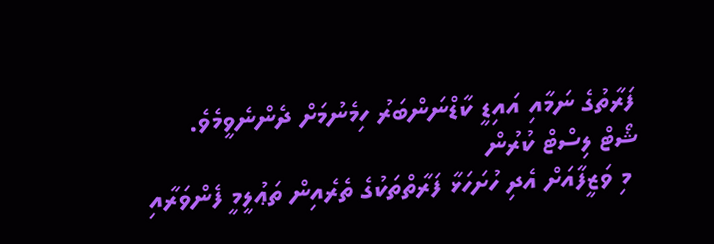ފަރާތުގެ ނަމާއި އައިޑީ ކާޑްނަންބަރު ހިމެނުމަށް ދެންނެވީމެވެ.
ޝޯޓް ލިސްޓް ކުރުން
 މި ވަޒީފާއަށް އެދި ހުށަހަޅާ ފަރާތްތަކުގެ ތެރެއިން ތަޢުލީމީ ފެންވަރާއި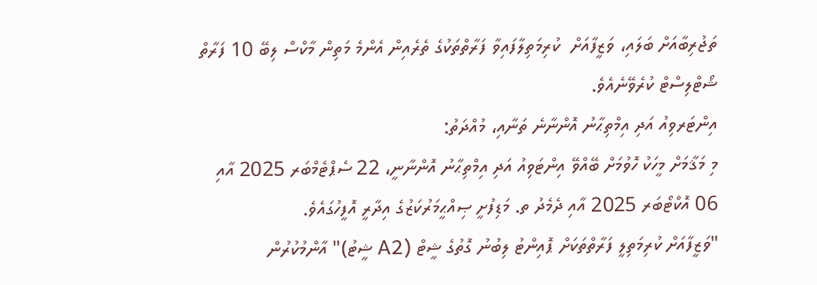ތަޖުރިބާއަށް ބަލައި، ވަޒީފާއަށް  ކުރިމަތިލާފައިވާ ފަރާތްތަކުގެ ތެރެއިން އެންމެ މަތިން މާކްސް ލިބޭ 10 ފަރާތް ޝޯޓްލިސްޓް ކުރެވޭނެއެވެ.
އިންޓަރވިއު އަދި އިމްތިޙާނު އޮންނާނެ ތަނާއި، މުއްދަތު:
މި މަޤާމަށް މީހަކު ހޮވުމަށް ބޭއްވޭ އިންޓަވިއު އަދި އިމްތިޙާނު އޮންނާނީ، 22 ސެޕްޓެމްބަރ 2025 އާއި 06 އޮކްޓޯބަރ 2025 އާއި ދެމެދު ތ. މަޑިފުށީ ޞިއްޙީމަރުކަޒުގެ އިދާރީ އޮފީހުގައެވެ.
"ވަޒީފާއަށް ކުރިމަތިލީ ފަރާތްތަކަށް ޕޮއިންޓު ލިބުނު ގޮތުގެ ޝީޓް (A2 ޝީޓު)" އާންމުކުރުން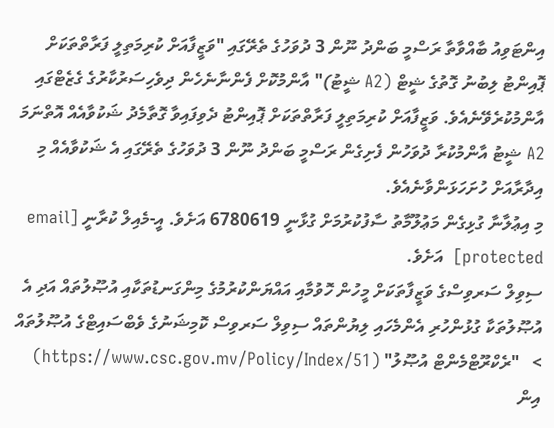އިންޓަވިއު ބާއްވާތާ ރަސްމީ ބަންދު ނޫން 3 ދުވަހުގެ ތެރޭގައި "ވަޒީފާއަށް ކުރިމަތިލީ ފަރާތްތަކަށް ޕޮއިންޓު ލިބުނު ގޮތުގެ ޝީޓް (A2 ޝީޓު)" އާންމުކޮށް ފެންނާނެހެން ދިވެހިސަރުކާރުގެ ގެޒެޓްގައި އާންމުކުރެވޭނެއެވެ. ވަޒީފާއަށް ކުރިމަތިލީ ފަރާތްތަކަށް ޕޮއިންޓު ދެވިފައިވާ ގޮތާމެދު ޝަކުވާއެއް އޮތްނަމަ A2 ޝީޓު އާންމުކުރާ ދުވަހުން ފެށިގެން ރަސްމީ ބަންދު ނޫން 3 ދުވަހުގެ ތެރޭގައި އެ ޝަކުވާއެއް މި އިދާރާއަށް ހުށަހަޅަންވާނެއެވެ.
މި އިޢުލާނާ ގުޅިގެން މަޢުލޫމާތު ސާފުކުރުމަށް ގުޅާނީ 6780619 އަށެވެ. އީ-މެއިލް ކުރާނީ [email protected]  އަށެވެ.
ސިވިލް ސަރވިސްގެ ވަޒީފާތަކަށް މީހުން ހޮވުމާއި އައްޔަންކުރުމުގެ މިންގަނޑުތަކާއި އުޞޫލުތައް އަދި އެ އުޞޫލުތަކާ ގުޅުންހުރި އެންމެހައި ލިޔުންތައް ސިވިލް ސަރވިސް ކޮމިޝަނުގެ ވެބްސައިޓްގެ އުޞޫލުތައް >   "ރެކްރޫޓްމެންޓް އުޞޫލު" (https://www.csc.gov.mv/Policy/Index/51) އިން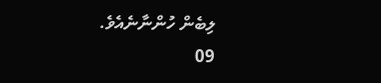ލިބެން ހުންނާނެއެވެ.
09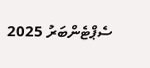ސެޕްޓެންބަރު 2025